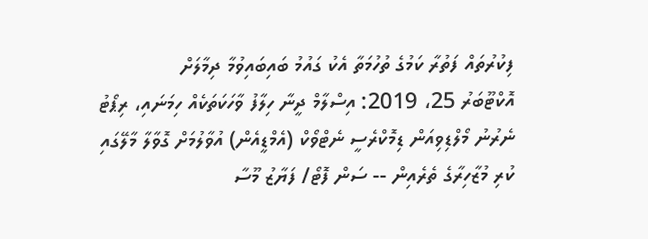ފިކުރުތައް ފަތުރާ ކަމުގެ ތުހުމަތާ އެކު ގައުމު ބައިބައިވުމާ ދިމާލަށް
އޮކްޓޫބަރު 25، 2019: އިސްލާމް ދީނާ ހިލާފު ވާހަކަތަކެއް ހިމަނައި، ރިޕޯޓު ނެރުނު މޯލްޑިވިއަން ޑިމޮކްރެސީ ނެޓްވޯކް (އެމްޑީއެން) އުވާލުމަށް ގޮވާލާ މާލޭގައި ކުރި މުޒާހިރާގެ ތެރެއިން -- ސަން ފޮޓޯ/ ފަޔާޒު މޫސާ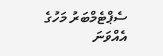ސެޕްޓެމްބަރު މަހުގެ އެއްވަނަ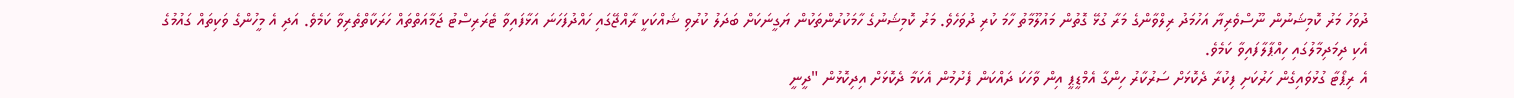ދުވަހު މަރު ކޮމިޝަނުން ނޫސްވެރިޔާ އަހުމަދު ރިލްވާންގެ މަރާ ގުޅޭ ގޮތުން މައުލޫމާތު ހާމަ ކުރި ދުވަހެވެ. މަރު ކޮމިޝަނުގެ ހާމަކުރުންތަކުން ޔަގީނަކަށް ބަދަލު ކުރުވި ޝައްކަކީ ރާއްޖޭގައި ހައްދުފަހަނަ އަޅާފައިވާ ޓެރަރިސްޓު ޖަމާއަތްތައް ހަރަކާތްތެރިވާ ކަމެވެ. އަދި އެ މީހުންގެ ވަކިތައް ގައުމުގެ އެކި ދިމަދިމާލުގައި ހިއްޕާލާފައިވާ ކަމެވެ.
އެ ރިޕޯޓާ ގުޅުވައިގެން ހަރުކަށި ފިކުރާ ދެކޮޅަށް ސަރުކާރު ހިންގާ އެމްޑީޕީ އިން ވާހަކަ ދައްކަން ފެށުމުން އެކަމާ ދެކޮޅަށް އިދިކޮޅުން "ދީނީ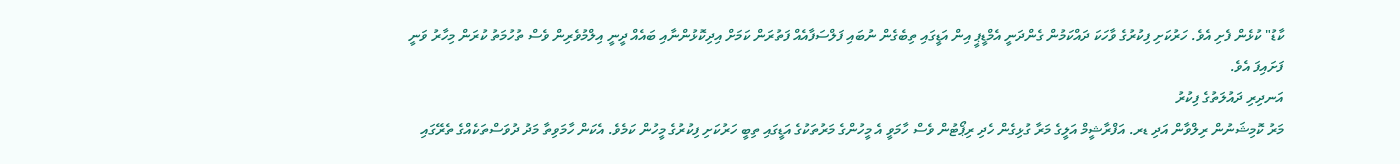ކާޑު" ކުޅެން ފެށި އެވެ. ހަރުކަށި ފިކުރުގެ ވާހަކަ ދައްކަމުން ގެންދަނީ އެމްޑީޕީ އިން އަޑީގައި ތިބެގެން ނުބައި ފަލްސަފާއެއް ފަތުރަން ކަމަށް އިދިކޮޅުންނާއި ބައެއް ދީނީ އިލްމުވެރިން ވެސް ތުހުމަތު ކުރަން މިހާރު ވަނީ ފަށައިފަ އެވެ.
އަނދިރި ދައުލަތުގެ ފިކުރު
މަރު ކޮމިޝަނުން ރިލްވާން އަދި ޑރ. އަފްރާޝީމް އަލީގެ މަރާ ގުޅިގެން ހެދި ރިޕޯޓުން ވެސް ހާމަވީ އެ މީހުންގެ މަރުތަކުގެ އަޑީގައި ތިބީ ހަރުކަށި ފިކުރުގެ މީހުން ކަމެވެ. އެކަން ހާމަވިތާ މަދު ދުވަސްތަކެއްގެ ތެރޭގައި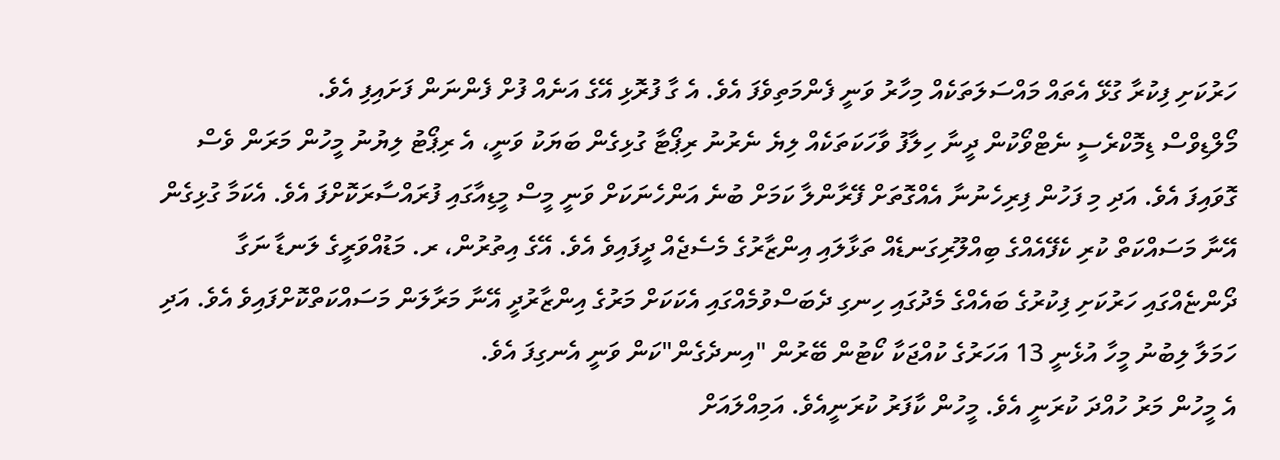ހަރުކަށި ފިކުރާ ގުޅޭ އެތައް މައްސަލަތަކެއް މިހާރު ވަނީ ފެންމަތިވެފަ އެވެ. އެ ގާ ފުރޮޅި އޭގެ އަނެއް ފުށް ފެންނަން ފަށައިފި އެވެ.
މޯލްޑިވްސް ޑިމޮކްރެސީ ނެޓްވޯކުން ދީނާ ހިލާފު ވާހަކަތަކެއް ލިޔެ ނެރުނު ރިޕޯޓާ ގުޅިގެން ބަޔަކު ވަނީ، އެ ރިޕޯޓު ލިޔުނު މީހުން މަރަން ވެސް ގޮވައިފަ އެވެ. އަދި މި ފަހުން ފިރިހެނުނާ އެއްގޮތަށް ފޭރާންލާ ކަމަށް ބުނެ އަންހެނަކަށް ވަނީ މީސް މީޑިއާގައި ފުރައްސާރަކޮށްފަ އެވެ. އެކަމާ ގުޅިގެން އޭނާ މަސައްކަތް ކުރި ކެފޭއެއްގެ ބިއްލޫރިގަނޑެއް ތަޅާލައި އިންޒާރުގެ މެސެޖެއް ދީފައިވެ އެވެ. އޭގެ އިތުރުން، ރ. މަޑުއްވަރީގެ ލަނޑާ ނަގާ ދޯންޏެއްގައި ހަރުކަށި ފިކުރުގެ ބައެއްގެ މެދުގައި ހިނގި ދެބަސްވުމެއްގައި އެކަކަށް މަރުގެ އިންޒާރުދީ އޭނާ މަރާލަން މަސައްކަތްކޮށްފައިވެ އެވެ. އަދި ހަމަލާ ލިބުނު މީހާ އުޅެނީ 13 އަހަރުގެ ކުއްޖަކާ ކޯޓުން ބޭރުން "އިނދެގެން"ކަން ވަނީ އެނގިފަ އެވެ.
އެ މީހުން މަރު ހުއްދަ ކުރަނީ އެވެ. މީހުން ކާފަރު ކުރަނީއެވެ. އަމިއްލައަށް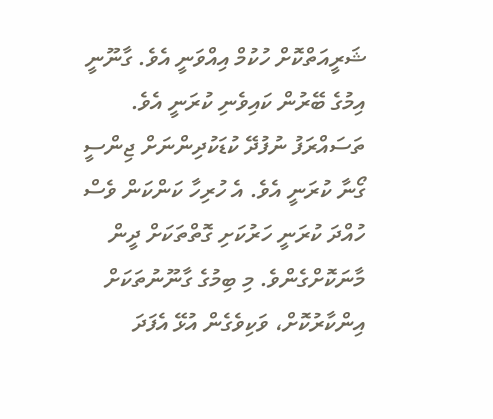ޝަރީއަތްކޮށް ހުކުމް އިއްވަނީ އެވެ. ގާނޫނީ އިމުގެ ބޭރުން ކައިވެނި ކުރަނީ އެވެ. ތަސައްރަފު ނުފުދޭ ކުޑަކުދިންނަށް ޖިންސީ ގޯނާ ކުރަނީ އެވެ. އެ ހުރިހާ ކަންކަން ވެސް ހުއްދަ ކުރަނީ ހަރުކަށި ގޮތްތަކަށް ދީން މާނަކޮށްގެންވެ. މި ބިމުގެ ގާނޫނުތަކަށް އިންކާރުކޮށް، ވަކިވެގެން އުޅޭ އެފަދަ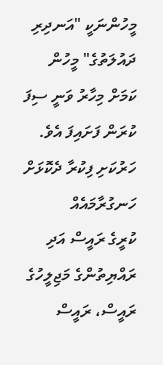މީހުންނަކީ "އަނދިރި ދައުލަތުގެ" މީހުން ކަމަށް މިހާރު ވަނީ ސިފަ ކުރަން ފަށައިފަ އެވެ.
ހަރުކަށި ފިކުރާ ދެކޮޅަށް ހަނގުރާމައެއް
ކުރީގެ ރައީސް އަދި ރައްޔިތުންގެ މަޖިލީހުގެ ރައީސް، ރައީސް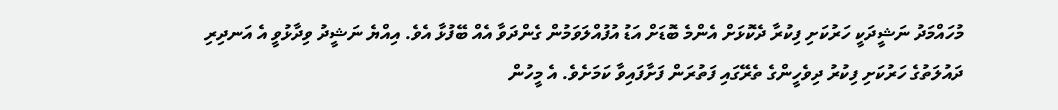މުހައްމަދު ނަޝީދަކީ ހަރުކަށި ފިކުރާ ދެކޮޅަށް އެންމެ ބޮޑަށް އަޑު އުފުއްލަވަމުން ގެންދަވާ އެއް ބޭފުޅާ އެވެ. އިއްޔެ ނަޝީދު ވިދާޅުވީ އެ އަނދިރި ދައުލަތުގެ ހަރުކަށި ފިކުރު ދިވެހީންގެ ތެރޭގައި ފަތުރަން ފަށާފައިވާ ކަމަށެވެ. އެ މީހުން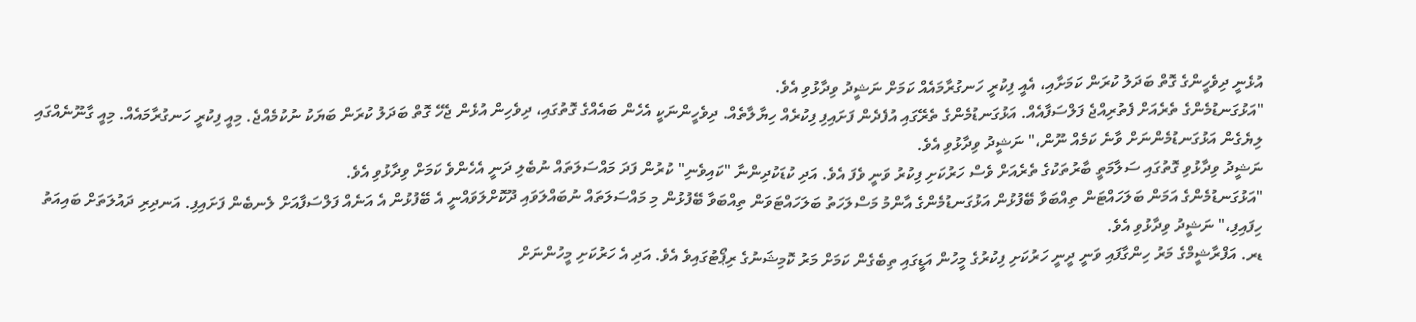އުޅެނީ ދިވެހީންގެ ގޮތް ބަދަލު ކުރަން ކަމަށާއި، އެއީ ފިކުރީ ހަނގުރާމައެއް ކަމަށް ނަޝީދު ވިދާޅުވި އެވެ.
"އަޅުގަނޑުމެންގެ ތެރެއަށް ފެތުރިއްޖެ ފަލްސަފާއެއް. އަޅުގަނޑުމެންގެ ތެރޭގައި އުފެދެން ފަށައިފި ފިކުރެއް ހިޔާލާތެއް. ދިވެހީންނަކީ އެހެން ބައެއްގެ ގޮތުގައި، ދިވެހިން އުޅެން ޖެހޭ ގޮތް ބަދަލު ކުރަން ބަޔަކު ނުކުމެއްޖެ. މިއީ ފިކުރީ ހަނގުރާމައެއް. މިއީ ގާނޫނެއްގައި ލިޔެގެން އަޅުގަނޑުމެންނަށް ވާނެ ކަމެއް ނޫން،" ނަޝީދު ވިދާޅުވި އެވެ.
ނަޝީދު ވިދާޅުވި ގޮތުގައި ސަލާމަތީ ބާރުތަކުގެ ތެރެއަށް ވެސް ހަރުކަށި ފިކުރު ވަނީ ވެފަ އެވެ. އަދި ކުޑަކުދިންނާ "ކައިވެނި" ކުރުން ފަދަ މައްސަލަތައް ނުބެލި ދަނީ އެހެންވެ ކަމަށް ވިދާޅުވި އެވެ.
"އަޅުގަނޑުމެންގެ އަމަން ބަލަހައްޓަން ތިއްބަވާ ބޭފުޅުން އަޅުގަނޑުމެންގެ އާންމު މަސްލަހަތު ބަލަހައްޓަވަން ތިއްބަވާ ބޭފުޅުން މި މައްސަލަތައް ނުބައްލަވައި ދޫކޮށްލަވައްނީ އެ ބޭފުޅުން އެ އަނެއް ފަލްސަފާއަށް ލެނބެން ފަށައިފި. އަނދިރި ދައުލަތަށް ބައިއަތު ހިފައިފި،" ނަޝީދު ވިދާޅުވި އެވެ.
ޑރ. އަފްރާޝީމްގެ މަރު ހިންގާފައި ވަނީ ދީނީ ހަރުކަށި ފިކުރުގެ މީހުން އަޑީގައި ތިބެގެން ކަމަށް މަރު ކޮމިޝަނުގެ ރިޕޯޓުގައިވެ އެވެ. އަދި އެ ހަރުކަށި މީހުންނަށް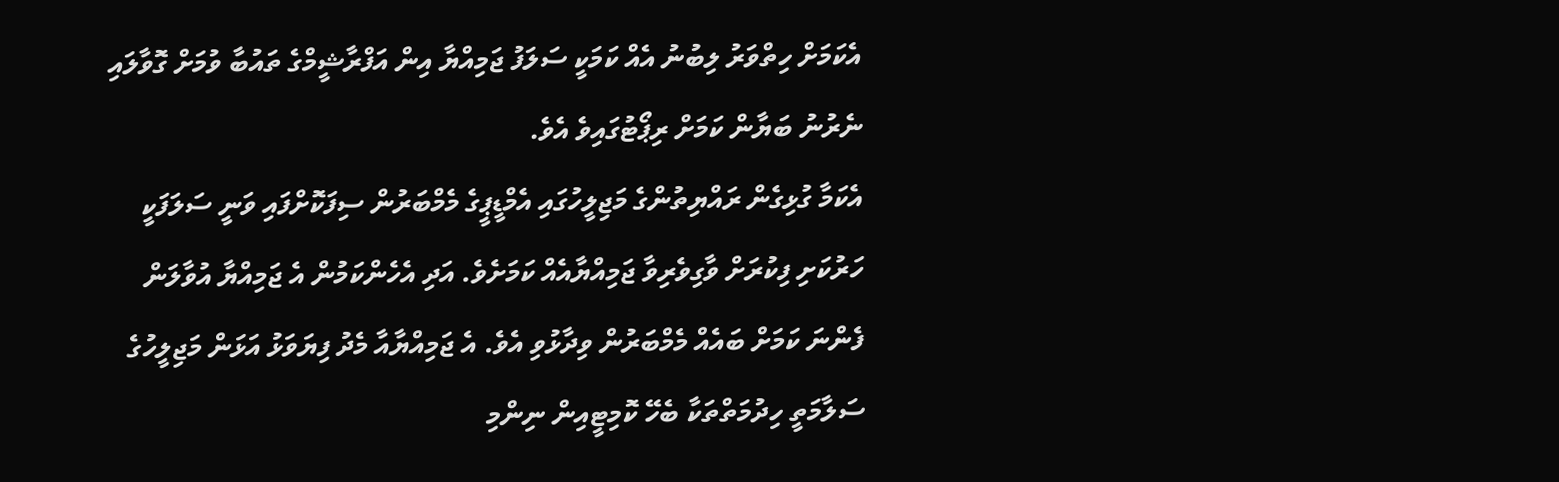އެކަމަށް ހިތްވަރު ލިބުނު އެއް ކަމަކީ ސަލަފު ޖަމިއްޔާ އިން އަފްރާޝީމްގެ ތައުބާ ވުމަށް ގޮވާލައި ނެރުނު ބަޔާން ކަމަށް ރިޕޯޓުގައިވެ އެވެ.
އެކަމާ ގުޅިގެން ރައްޔިތުންގެ މަޖިލީހުގައި އެމްޑީޕީގެ މެމްބަރުން ސިފަކޮށްފައި ވަނީ ސަލަފަކީ ހަރުކަށި ފިކުރަށް ވާގިވެރިވާ ޖަމިއްޔާއެއް ކަމަށެވެ. އަދި އެހެންކަމުން އެ ޖަމިއްޔާ އުވާލަން ފެންނަ ކަމަށް ބައެއް މެމްބަރުން ވިދާޅުވި އެވެ. އެ ޖަމިއްޔާއާ މެދު ފިޔަވަޅު އަޅަން މަޖިލީހުގެ ސަލާމަތީ ހިދުމަތްތަކާ ބެހޭ ކޮމިޓީއިން ނިންމި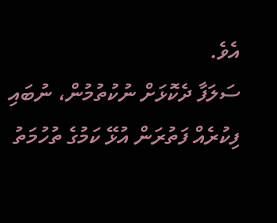އެވެ.
ސަލަފާ ދެކޮޅަށް ނުކުތުމުން، ނުބައި ފިކުރެއް ފަތުރަން އުޅޭ ކަމުގެ ތުހުމަތު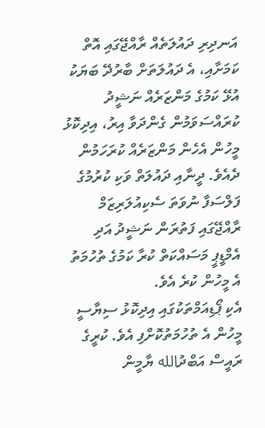އަނދިރި ދައުލަތެއް ރާއްޖޭގައި އޮތް ކަމަށާއި، އެ ދައުލަތަށް ބާރުދޭ ބަޔަކު އުޅޭ ކަމުގެ މަންޒަރެއް ނަޝީދު ކުރައްސަވަމުން ގެންދަވާ އިރު، އިދިކޮޅު މީހުން އެހެން މަންޒަރެއް ކުރަހަމުން ދެއެވެ. ދީނާއި ދައުލަތް ވަކި ކުރުމުގެ ފަލްސަފާ ނުވަތަ ސެކިއުލަރިޒަމް ރާއްޖޭގައި ފަތުރަން ނަޝީދު އަދި އެމްޑީޕީ މަސައްކަތް ކުރާ ކަމުގެ ތުހުމަތު އެ މީހުން ކުރެ އެވެ.
އެކި ޕޯޑިއަމްތަކުގައި އިދިކޮޅު ސިޔާސީ މީހުން އެ ތުހުމަތުކޮށްފި އެވެ. ކުރީގެ ރައީސް އަބްދުالله ޔާމީން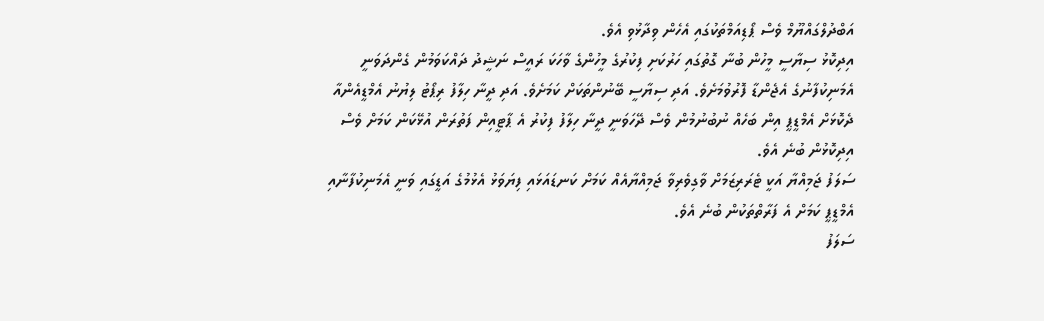އަބްދުލްގައްޔޫމް ވެސް ޕޯޑިއަމްތަކުގައި އެހެން ވިދާޅުވި އެވެ.
އިދިކޮޅު ސިޔާސީ މީހުން ބުނާ ގޮތުގައި ހަރުކަށި ފިކުރުގެ މީހުންގެ ވާހަކަ ރައީސް ނަޝީދު ދައްކަވަމުން ގެންދަވަނީ އެމަނިކުފާނުގެ އެޖެންޑާ ފޮރުވުމަށެވެ. އަދި ސިޔާސީ ބޭނުންތަކަށް ކަމަށެވެ. އަދި ދީނާ ހިލާފު ރިޕޯޓު ލިޔުނު އެމްޑީއެންއާ ދެކޮޅަށް އެމްޑީޕީ އިން ބަހެއް ނުބުނުމުން ވެސް ދޭހަވަނީ ދީނާ ހިލާފު ފިކުރު އެ ޕާޓީއިން ފަތުރަން އުޅޭކަން ކަމަށް ވެސް އިދިކޮޅުން ބުނެ އެވެ.
ސަލަފު ޖަމިއްޔާ އަކީ ޓެރަރިޒަމަށް ވާގިވެރިވާ ޖަމިއްޔާއެއް ކަމަށް ކަނޑައަޅައި ފިޔަވަޅު އެޅުމުގެ އަޑީގައި ވަނީ އެމަނިކުފާނާއި އެމްޑީޕީ ކަމަށް އެ ފަރާތްތަކުން ބުނެ އެވެ.
ސަލަފު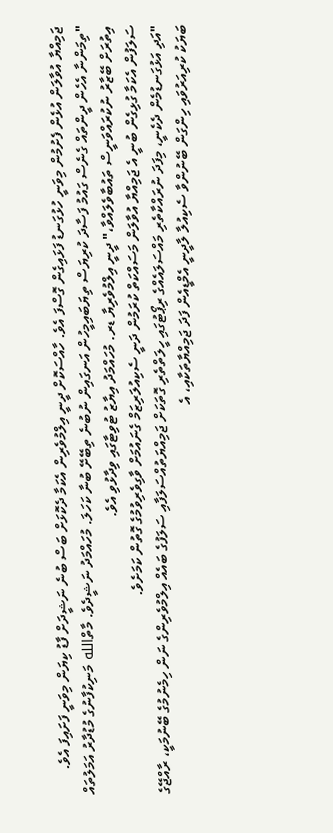ޖަމިއްޔާ އުވާލަން އުޅެން ފެށުމުން މިވަނީ ހުޅުގަނޑު ފަޅައިގެން ގޮސްފަ އެވެ. ހާއްސަކޮށް ދީނީ އިލްމުވެރިން އެކަމާ ދެކޮޅަށް ބަސް ބުނެ ނަޝީދަށް ފާޑު ކިޔަން މިވަނީ ފަށައިފަ އެވެ.
"ތިމަންނާ އެހެން ދީންތައް ގެނެސް ގައުމު ފަސާދަ ކުރިޔަސް ތިޔަބައިމީހުން އަނގައިން ނުބުނެ ތިބޭށޭ ބުނާ ކަހަލަ. މުހައްމަދު ނަޝީދެވެ. މާތްالله މަނިކުފާނުގެ މުޑުދާރު އަމަލުތައް އިތުރަށް ބޭޒާރު ނުކުރައްވަނީސް ތައުބާވެލައްވާ،" ދީނީ އިލްމުވެރިޔާ ޑރ. މުހައްމަދު އިޔާޒު ޓުވިޓާގައި ވިދާޅުވި އެވެ.
ސަލަފުން އެކަމާ ގުޅިގެން ބުނީ އެ ޖަމިއްޔާ އުވާލަން މަސައްކަތް ކުރަމުން ދަނީ ސެކިއުލަރިޒަމް ގެނައުމަށް ވާގިވެރިވުމުގެ ގޮތުން ކަމަށެވެ.
"އަދި އަޅުގަނޑުމެން ދެކެނީ، މިފަދަ ނުރައްކާތެރި މައްސަލައެއްގެ ރިޕޯޓުގައި ހީލަތްތެރި ގޮތަކަށް ޖަމިއްޔަތުއްސަލަފާއި ސަލަފުގެ ބައެއް އިލްމުވެރިންގެ ނަން ހިމެނުމުގެ ބޭނުމަކީ، ރާއްޖޭގެ ބަޔަކު ކުރިއަރުވައި ހިންގަން ބޭނުންވާ ސެކިއުލާ ލާދީނީ އެމްޑީއެން ފަދަ ޖަމިއްޔާތަކާއި، އެ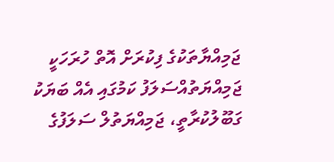ޖަމިއްޔާތަކުގެ ފިކުރަށް އޮތް ހުރަހަކީ ޖަމިއްޔަތުއްސަލަފު ކަމުގައި އެއް ބަޔަކު ގަބޫލުކުރާތީ، ޖަމިއްޔަތުލް ސަލަފުގެ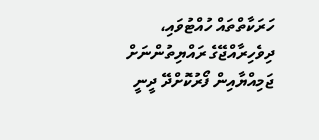ހަރަކާތްތައް ހުއްޓުވައި، ދިވެހިރާއްޖޭގެ ރައްޔިތުންނަށް ޖަމިއްޔާއިން ފޯރުކޮށްދޭ ދީނީ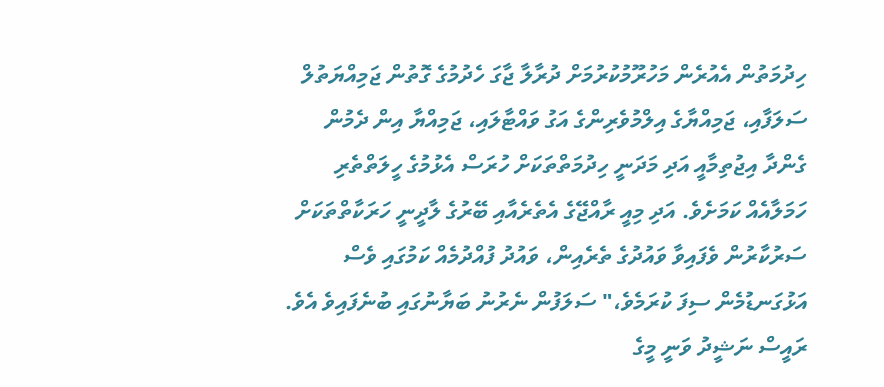ހިދުމަތުން އެއުރެން މަހުރޫމުކުރުމަށް ދުރާލާ ޖާގަ ހެދުމުގެ ގޮތުން ޖަމިއްޔަތުލް ސަލަފާއި، ޖަމިއްޔާގެ އިލްމުވެރިންގެ އަގު ވައްޓާލައި، ޖަމިއްޔާ އިން ދެމުން ގެންދާ އިޖުތިމާއީ އަދި މަދަނީ ހިދުމަތްތަކަށް ހުރަސް އެޅުމުގެ ހީލަތްތެރި ހަމަލާއެއް ކަމަށެވެ. އަދި މިއީ ރާއްޖޭގެ އެތެރެއާއި ބޭރުގެ ލާދީނީ ހަރަކާތްތަކަށް ސަރުކާރުން ވެފައިވާ ވައުދުގެ ތެރެއިން، ވައުދު ފުއްދުމެއް ކަމުގައި ވެސް އަޅުގަނޑުމެން ސިފަ ކުރަމެވެ،" ސަލަފުން ނެރުނު ބަޔާނުގައި ބުނެފައިވެ އެވެ.
ރައީސް ނަޝީދު ވަނީ މީގެ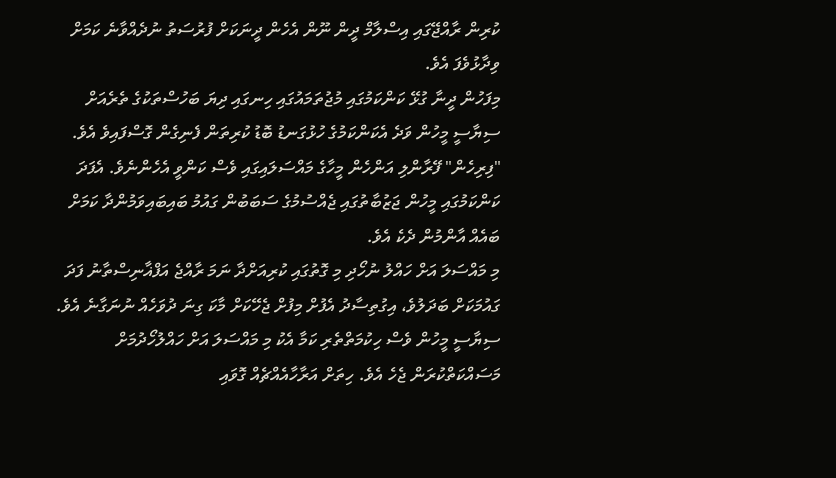ކުރިން ރާއްޖޭގައި އިސްލާމް ދީން ނޫން އެހެން ދީނަކަށް ފުރުސަތު ނުދެއްވާނެ ކަމަށް ވިދާޅުވެފަ އެވެ.
މިފަހުން ދީނާ ގުޅޭ ކަންކަމުގައި މުޖުތަމައުގައި ހިނގައި ދިޔަ ބަހުސްތަކުގެ ތެރެއަށް ސިޔާސީ މީހުން ވަދެ އެކަންކަމުގެ ހުޅުގަނޑު ބޮޑު ކުރިތަން ފެނިގެން ގޮސްފައިވެ އެވެ. "ފިރިހެން" ފޭރާންލި އަންހެން މީހާގެ މައްސަލައިގައި ވެސް ކަންވީ އެހެންނެވެ. އެފަދަ ކަންކަމުގައި މީހުން ޖަޒުބާތުގައި ޖެއްސުމުގެ ސަބަބުން ގައުމު ބައިބައިވަމުންދާ ކަމަށް ބައެއް އާންމުން ދެކެ އެވެ.
މި މައްސަލަ އަށް ހައްލު ނުހޯދި މި ގޮތުގައި ކުރިއަށްދާ ނަމަ ރާއްޖެ އަފްޣާނިސްތާނު ފަދަ ގައުމަކަށް ބަދަލުވެ، އިގުތިސާދު އެފުށް މިފުށް ޖެހޭކަށް މާކަ ގިނަ ދުވަހެއް ނުނަގާނެ އެވެ. ސިޔާސީ މީހުން ވެސް ހިކުމަތްތެރި ކަމާ އެކު މި މައްސަލަ އަށް ހައްލުހޯދުމަށް މަސައްކަތްކުރަން ޖެހެ އެވެ. ހިތަށް އަރާހާއެއްޗެއް ގޮވައި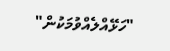"ހަޅޭއްލެއްވުމަކުން"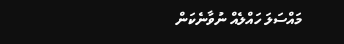މައްސަލަ ހައްލެއް ނުވާނެކަން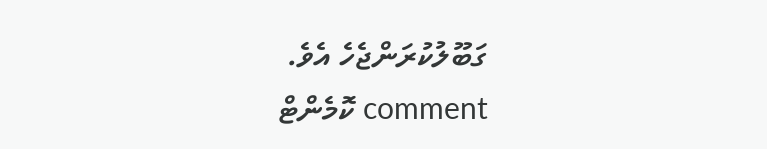ގަބޫލުކުރަންޖެހެ އެވެ.
comment ކޮމެންޓް